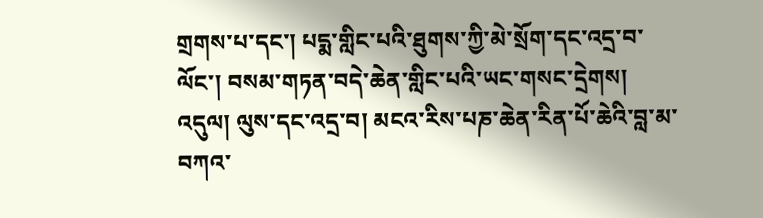གྲགས་པ་དང་། པདྨ་གླིང་པའི་ཐུགས་ཀྱི་མེ་སྲོག་དང་འདྲ་བ་ལོང་། བསམ་གཏན་བདེ་ཆེན་གླིང་པའི་ཡང་གསང་དྲེགས། འདུལ། ལུས་དང་འདྲ་བ། མངའ་རིས་པཎ་ཆེན་རིན་པོ་ཆེའི་བླ་མ་བཀའ་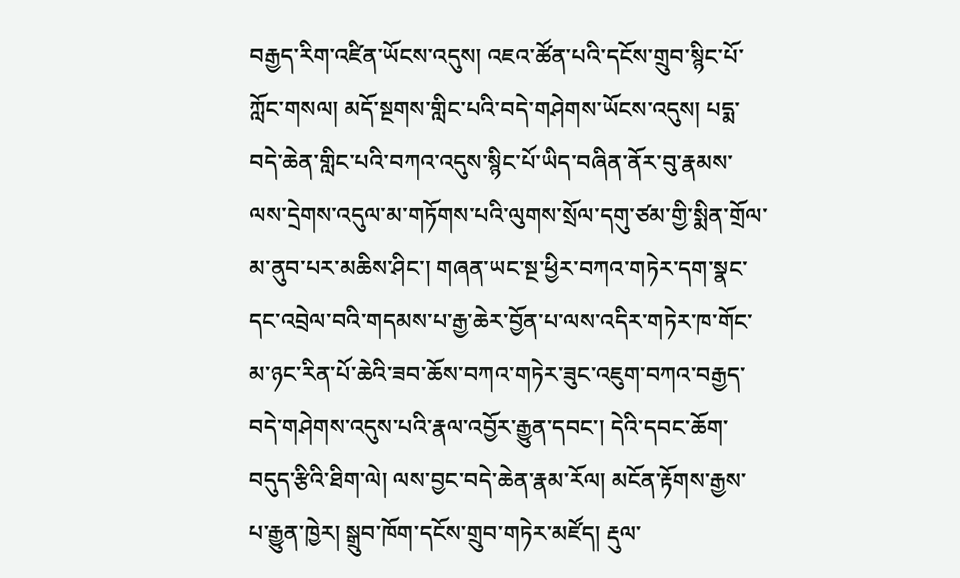བརྒྱད་རིག་འཛིན་ཡོངས་འདུས། འཇའ་ཚོན་པའི་དངོས་གྲུབ་སྙིང་པོ་ཀློང་གསལ། མདོ་སྔགས་གླིང་པའི་བདེ་གཤེགས་ཡོངས་འདུས། པདྨ་བདེ་ཆེན་གླིང་པའི་བཀའ་འདུས་སྙིང་པོ་ཡིད་བཞིན་ནོར་བུ་རྣམས་ལས་དྲེགས་འདུལ་མ་གཏོགས་པའི་ལུགས་སྲོལ་དགུ་ཙམ་གྱི་སྨིན་གྲོལ་མ་ནུབ་པར་མཆིས་ཤིང་། གཞན་ཡང་སྔ་ཕྱིར་བཀའ་གཏེར་དག་སྣང་དང་འབྲེལ་བའི་གདམས་པ་རྒྱ་ཆེར་བྱོན་པ་ལས་འདིར་གཏེར་ཁ་གོང་མ་ཉང་རིན་པོ་ཆེའི་ཟབ་ཆོས་བཀའ་གཏེར་ཟུང་འཇུག་བཀའ་བརྒྱད་བདེ་གཤེགས་འདུས་པའི་རྣལ་འབྱོར་རྒྱུན་དབང་། དེའི་དབང་ཆོག་བདུད་རྩིའི་ཐིག་ལེ། ལས་བྱང་བདེ་ཆེན་རྣམ་རོལ། མངོན་རྟོགས་རྒྱས་པ་རྒྱུན་ཁྱེར། སྒྲུབ་ཁོག་དངོས་གྲུབ་གཏེར་མཛོད། རྡུལ་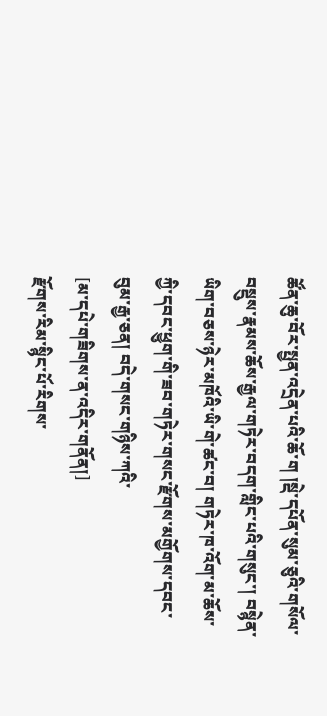ཚོན་ཆུ་བོར་སྤྱན་འདྲེན་པའི་ཆོ་ག །སྡེ་དཔོན་སུམ་ཅུའི་གསོལ་བསྡུས་རྣམས་ཆོས་རྒྱལ་གཏེར་བདག་གླིང་པའི་གསུང་། བསྙེན་ཡིག་བཅས་ཉེར་མཁོའི་ཡི་གེ་ཚང་བ། གཏེར་ཁ་འོག་མ་ཆོས་ཀྱི་དབང་ཕྱུག་གི་ཟབ་གཏེར་གསང་རྫོགས་མགྱོགས་དབང་བུམ་རྒྱ་ཅན། བདེ་གསང་གཉིས་ཀའི་
[མ་དཔེ་གཟིགས་ན་འདིར་གནོན།]
རྫོགས་རིམ་སྙིང་པོ་རིགས་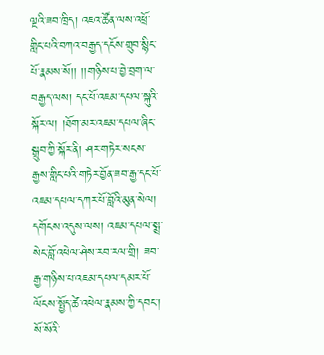ལྔའི་ཟབ་ཁྲིད། འཇའ་ཚོན་ལས་འཕྲོ་གླིང་པའི་བཀའ་བརྒྱད་དངོས་གྲུབ་སྙིང་པོ་རྣམས་སོ།། །།གཉིས་པ་བྱེ་བྲག་ལ་བརྒྱད་ལས། དང་པོ་འཇམ་དཔལ་སྐུའི་སྐོར་ལ། །ཐོག་མར་འཇམ་དཔལ་ཞིང་སྒྲུབ་ཀྱི་སྐོར་ནི། ཤར་གཏེར་སངས་རྒྱས་གླིང་པའི་གཏེར་བྱོན་ཟབ་རྒྱ་དང་པོ་འཇམ་དཔལ་དཀར་པོ་བློའི་མུན་སེལ། དགོངས་འདུས་ལས། འཇམ་དཔལ་སྨྲ་སེང་བློ་འཕེལ་ཤེས་རབ་རལ་གྲི། ཟབ་རྒྱ་གཉིས་པ་འཇམ་དཔལ་དམར་པོ་ལོངས་སྤྱོད་ཚེ་འཕེལ་རྣམས་ཀྱི་དབང་། སོ་སོའི་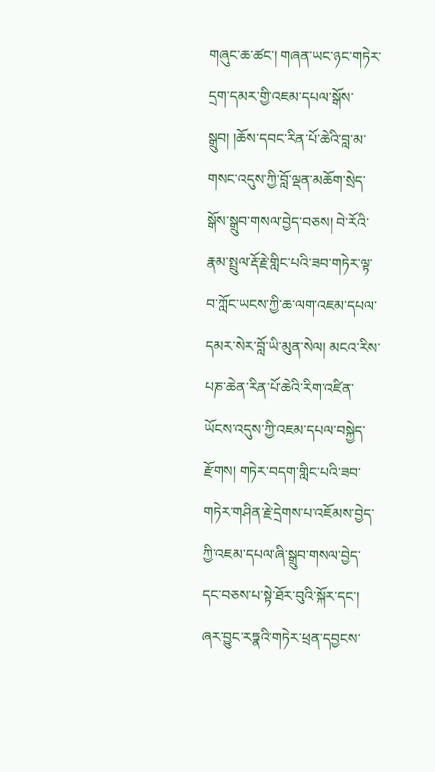གཞུང་ཆ་ཚང་། གཞན་ཡང་ཉང་གཏེར་དྲག་དམར་གྱི་འཇམ་དཔལ་སྒོས་སྒྲུབ། །ཆོས་དབང་རིན་པོ་ཆེའི་བླ་མ་གསང་འདུས་ཀྱི་བློ་ལྡན་མཆོག་སྲེད་སྒོས་སྒྲུབ་གསལ་བྱེད་བཅས། བེ་རོའི་རྣམ་སྤྲུལ་རྡོ་རྗེ་གླིང་པའི་ཟབ་གཏེར་ལྟ་བ་ཀློང་ཡངས་ཀྱི་ཆ་ལག་འཇམ་དཔལ་དམར་སེར་བློ་ཡི་མུན་སེལ། མངའ་རིས་པཎ་ཆེན་རིན་པོ་ཆེའི་རིག་འཛིན་ཡོངས་འདུས་ཀྱི་འཇམ་དཔལ་བསྐྱེད་རྫོགས། གཏེར་བདག་གླིང་པའི་ཟབ་གཏེར་གཤིན་རྗེ་དྲེགས་པ་འཇོམས་བྱེད་ཀྱི་འཇམ་དཔལ་ཞི་སྒྲུབ་གསལ་བྱེད་དང་བཅས་པ་སྟེ་ཐོར་བུའི་སྐོར་དང་། ཞར་བྱུང་རཏྣའི་གཏེར་ཕྲན་དབྱངས་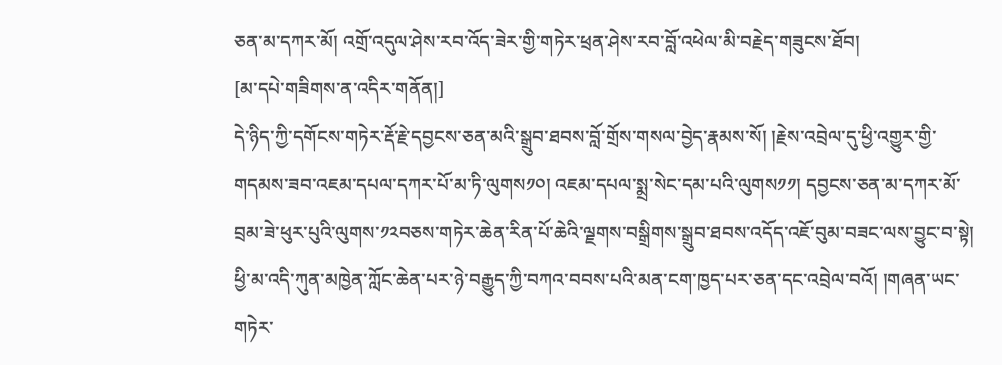ཅན་མ་དཀར་མོ། འགྲོ་འདུལ་ཤེས་རབ་འོད་ཟེར་གྱི་གཏེར་ཕྲན་ཤེས་རབ་བློ་འཕེལ་མི་བརྗེད་གཟུངས་ཐོབ།
[མ་དཔེ་གཟིགས་ན་འདིར་གནོན།]
དེ་ཉིད་ཀྱི་དགོངས་གཏེར་རྡོ་རྗེ་དབྱངས་ཅན་མའི་སྒྲུབ་ཐབས་བློ་གྲོས་གསལ་བྱེད་རྣམས་སོ། །རྗེས་འབྲེལ་དུ་ཕྱི་འགྱུར་གྱི་གདམས་ཟབ་འཇམ་དཔལ་དཀར་པོ་མ་ཏི་ལུགས༡༠། འཇམ་དཔལ་སྨྲ་སེང་དམ་པའི་ལུགས༡༡། དབྱངས་ཅན་མ་དཀར་མོ་བྲམ་ཟེ་ཕུར་པུའི་ལུགས་༡༢བཅས་གཏེར་ཆེན་རིན་པོ་ཆེའི་ལྗགས་བསྒྲིགས་སྒྲུབ་ཐབས་འདོད་འཇོ་བུམ་བཟང་ལས་བྱུང་བ་སྟེ། ཕྱི་མ་འདི་ཀུན་མཁྱེན་ཀློང་ཆེན་པར་ཉེ་བརྒྱུད་ཀྱི་བཀའ་བབས་པའི་མན་ངག་ཁྱད་པར་ཅན་དང་འབྲེལ་བའོ། །གཞན་ཡང་གཏེར་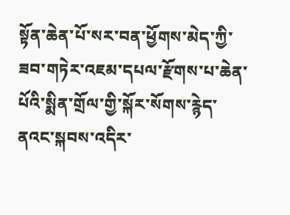སྟོན་ཆེན་པོ་སར་བན་ཕྱོགས་མེད་ཀྱི་ཟབ་གཏེར་འཇམ་དཔལ་རྫོགས་པ་ཆེན་པོའི་སྨིན་གྲོལ་གྱི་སྐོར་སོགས་རྙེད་ནའང་སྐབས་འདིར་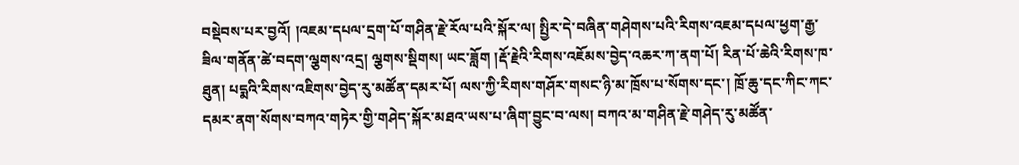བསྡེབས་པར་བྱའོ། །འཇམ་དཔལ་དྲག་པོ་གཤིན་རྗེ་རོལ་པའི་སྐོར་ལ། སྤྱིར་དེ་བཞིན་གཤེགས་པའི་རིགས་འཇམ་དཔལ་ཕྱག་རྒྱ་ཟིལ་གནོན་ཚེ་བདག་ལྕགས་འདྲ། ལྕགས་སྡིགས། ཡང་ཟློག །རྡོ་རྗེའི་རིགས་འཇོམས་བྱེད་འཆར་ཀ་ནག་པོ། རིན་པོ་ཆེའི་རིགས་ཁ་ཐུན། པདྨའི་རིགས་འཇིགས་བྱེད་རུ་མཚོན་དམར་པོ། ལས་ཀྱི་རིགས་གཤོར་གསང་ཉི་མ་ཁྲོས་པ་སོགས་དང་། ཁྲོ་ཆུ་དང་ཀིང་ཀང་དམར་ནག་སོགས་བཀའ་གཏེར་གྱི་གཤེད་སྐོར་མཐའ་ཡས་པ་ཞིག་བྱུང་བ་ལས། བཀའ་མ་གཤིན་རྗེ་གཤེད་རུ་མཚོན་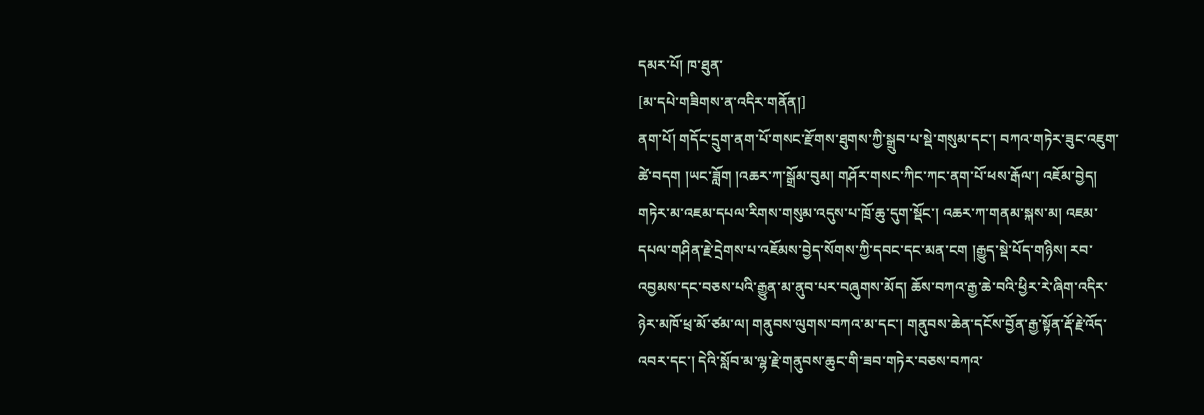དམར་པོ། ཁ་ཐུན་
[མ་དཔེ་གཟིགས་ན་འདིར་གནོན།]
ནག་པོ། གདོང་དྲུག་ནག་པོ་གསང་རྫོགས་ཐུགས་ཀྱི་སྒྲུབ་པ་སྡེ་གསུམ་དང་། བཀའ་གཏེར་ཟུང་འཇུག་ཚེ་བདག །ཡང་ཟློག །འཆར་ཀ་སྒྲོམ་བུམ། གཤོར་གསང་ཀིང་ཀང་ནག་པོ་ཕས་རྒོལ་། འཇོམ་བྱེད། གཏེར་མ་འཇམ་དཔལ་རིགས་གསུམ་འདུས་པ་ཁྲོ་ཆུ་དུག་སྡོང་། འཆར་ཀ་གནམ་སྐས་མ། འཇམ་དཔལ་གཤིན་རྗེ་དྲེགས་པ་འཇོམས་བྱེད་སོགས་ཀྱི་དབང་དང་མན་ངག །རྒྱུད་སྡེ་པོད་གཉིས། རབ་འབྱམས་དང་བཅས་པའི་རྒྱུན་མ་ནུབ་པར་བཞུགས་མོད། ཆོས་བཀའ་རྒྱ་ཆེ་བའི་ཕྱིར་རེ་ཞིག་འདིར་ཉེར་མཁོ་ཕྲ་མོ་ཙམ་ལ། གནུབས་ལུགས་བཀའ་མ་དང་། གནུབས་ཆེན་དངོས་བྱོན་རྒྱ་སྟོན་རྡོ་རྗེ་འོད་འབར་དང་། དེའི་སློབ་མ་ལྷ་རྗེ་གནུབས་ཆུང་གི་ཟབ་གཏེར་བཅས་བཀའ་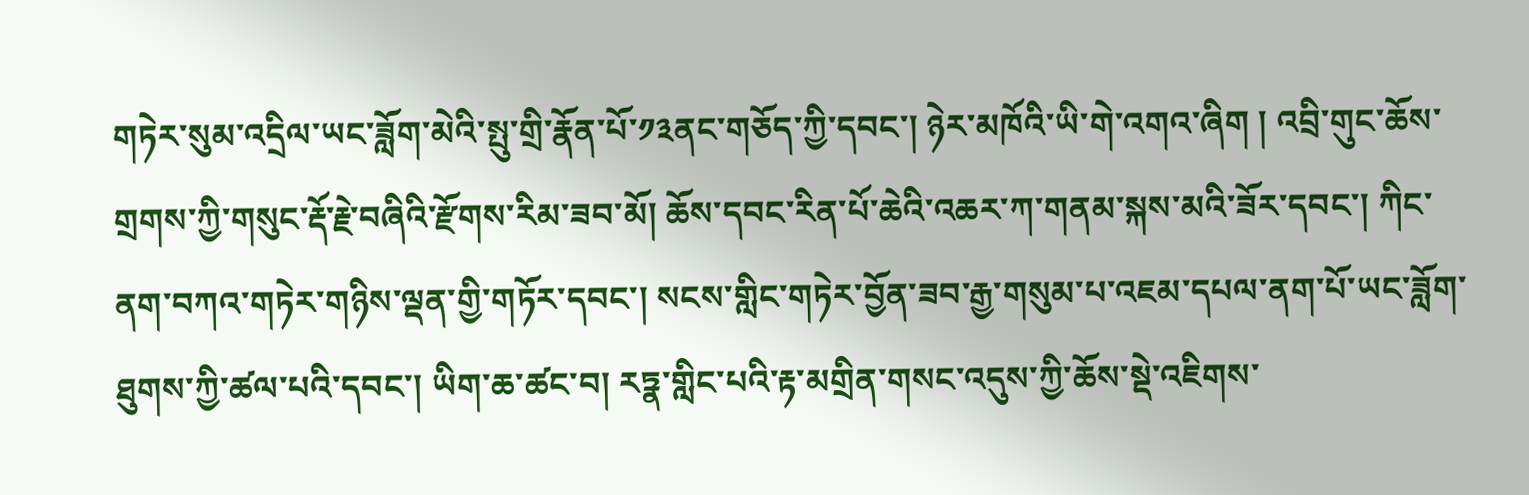གཏེར་སུམ་འདྲིལ་ཡང་ཟློག་མེའི་སྤུ་གྲི་རྣོན་པོ་༡༣ནང་གཅོད་ཀྱི་དབང་། ཉེར་མཁོའི་ཡི་གེ་འགའ་ཞིག ། འབྲི་གུང་ཆོས་གྲགས་ཀྱི་གསུང་རྡོ་རྗེ་བཞིའི་རྫོགས་རིམ་ཟབ་མོ། ཆོས་དབང་རིན་པོ་ཆེའི་འཆར་ཀ་གནམ་སྐས་མའི་ཟོར་དབང་། ཀིང་ནག་བཀའ་གཏེར་གཉིས་ལྡན་གྱི་གཏོར་དབང་། སངས་གླིང་གཏེར་བྱོན་ཟབ་རྒྱ་གསུམ་པ་འཇམ་དཔལ་ནག་པོ་ཡང་ཟློག་ཐུགས་ཀྱི་ཚལ་པའི་དབང་། ཡིག་ཆ་ཚང་བ། རཏྣ་གླིང་པའི་རྟ་མགྲིན་གསང་འདུས་ཀྱི་ཆོས་སྡེ་འཇིགས་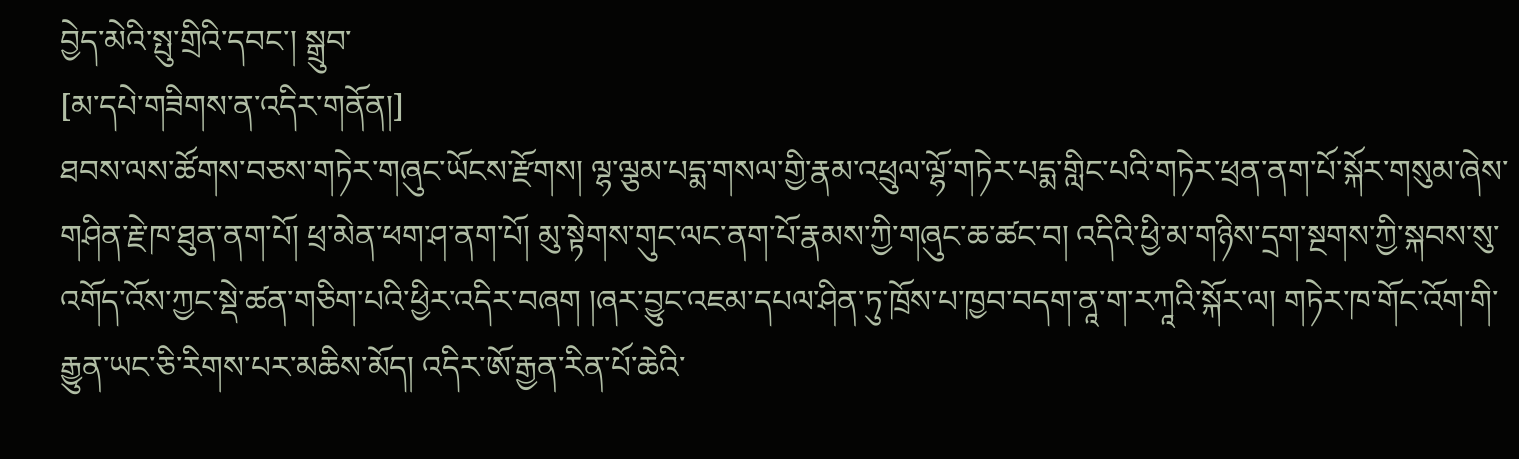བྱེད་མེའི་སྤུ་གྲིའི་དབང་། སྒྲུབ་
[མ་དཔེ་གཟིགས་ན་འདིར་གནོན།]
ཐབས་ལས་ཚོགས་བཅས་གཏེར་གཞུང་ཡོངས་རྫོགས། ལྷ་ལྕམ་པདྨ་གསལ་གྱི་རྣམ་འཕྲུལ་ལྷོ་གཏེར་པདྨ་གླིང་པའི་གཏེར་ཕྲན་ནག་པོ་སྐོར་གསུམ་ཞེས་གཤིན་རྗེ་ཁ་ཐུན་ནག་པོ། ཕྲ་མེན་ཕག་ཤ་ནག་པོ། མུ་སྟེགས་གུང་ལང་ནག་པོ་རྣམས་ཀྱི་གཞུང་ཆ་ཚང་བ། འདིའི་ཕྱི་མ་གཉིས་དྲག་སྔགས་ཀྱི་སྐབས་སུ་འགོད་འོས་ཀྱང་སྡེ་ཚན་གཅིག་པའི་ཕྱིར་འདིར་བཞག །ཞར་བྱུང་འཇམ་དཔལ་ཤིན་ཏུ་ཁྲོས་པ་ཁྱབ་བདག་ནཱ་ག་རཀཱའི་སྐོར་ལ། གཏེར་ཁ་གོང་འོག་གི་རྒྱུན་ཡང་ཅི་རིགས་པར་མཆིས་མོད། འདིར་ཨོ་རྒྱན་རིན་པོ་ཆེའི་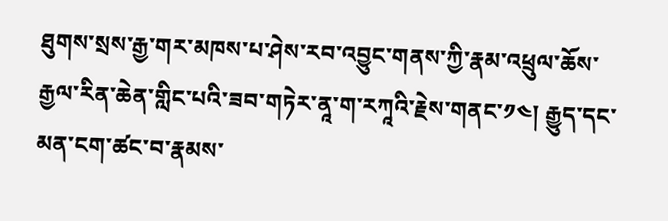ཐུགས་སྲས་རྒྱ་གར་མཁས་པ་ཤེས་རབ་འབྱུང་གནས་ཀྱི་རྣམ་འཕྲུལ་ཆོས་རྒྱལ་རིན་ཆེན་གླིང་པའི་ཟབ་གཏེར་ནཱ་ག་རཀཱའི་རྗེས་གནང་༡༤། རྒྱུད་དང་མན་ངག་ཚང་བ་རྣམས་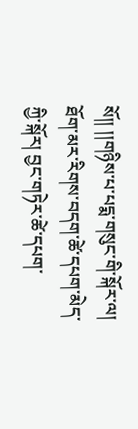སོ།། །།གཉིས་པ་པདྨ་གསུང་གི་སྐོར་ལ། ཐོག་མར་རིགས་བདག་ཚེ་དཔག་མེད་ཀྱི་སྐོར། བྱང་གཏེར་ཚེ་དཔག་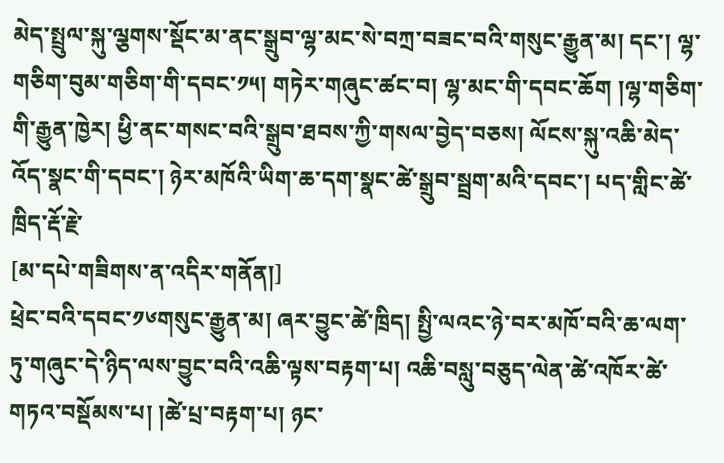མེད་སྤྲུལ་སྐུ་ལྕགས་སྡོང་མ་ནང་སྒྲུབ་ལྷ་མང་སེ་བཀྲ་བཟང་བའི་གསུང་རྒྱུན་མ། དང་། ལྷ་གཅིག་བུམ་གཅིག་གི་དབང་༡༥། གཏེར་གཞུང་ཚང་བ། ལྷ་མང་གི་དབང་ཆོག །ལྷ་གཅིག་གི་རྒྱུན་ཁྱེར། ཕྱི་ནང་གསང་བའི་སྒྲུབ་ཐབས་ཀྱི་གསལ་བྱེད་བཅས། ལོངས་སྐུ་འཆི་མེད་འོད་སྣང་གི་དབང་། ཉེར་མཁོའི་ཡིག་ཆ་དག་སྣང་ཚེ་སྒྲུབ་སྦྲག་མའི་དབང་། པད་གླིང་ཚེ་ཁྲིད་རྡོ་རྗེ་
[མ་དཔེ་གཟིགས་ན་འདིར་གནོན།]
ཕྲེང་བའི་དབང་༡༦གསུང་རྒྱུན་མ། ཞར་བྱུང་ཚེ་ཁྲིད། སྤྱི་ལའང་ཉེ་བར་མཁོ་བའི་ཆ་ལག་ཏུ་གཞུང་དེ་ཉིད་ལས་བྱུང་བའི་འཆི་ལྟས་བརྟག་པ། འཆི་བསླུ་བཅུད་ལེན་ཚེ་འཁོར་ཚེ་གཏའ་བསྡོམས་པ། །ཚེ་པྲ་བརྟག་པ། ཉང་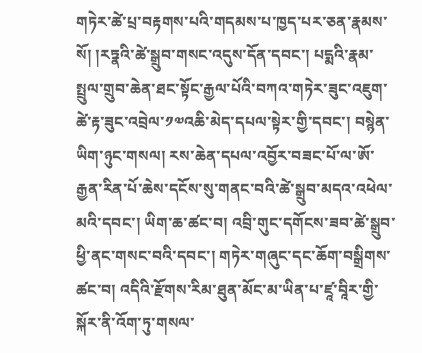གཏེར་ཚེ་པྲ་བརྟགས་པའི་གདམས་པ་ཁྱད་པར་ཅན་རྣམས་སོ། །རཏྣའི་ཚེ་སྒྲུབ་གསང་འདུས་དོན་དབང་། པདྨའི་རྣམ་སྤྲུལ་གྲུབ་ཆེན་ཐང་སྟོང་རྒྱལ་པོའི་བཀའ་གཏེར་ཟུང་འཇུག་ཚེ་རྟ་ཟུང་འབྲེལ་༡༧འཆི་མེད་དཔལ་སྟེར་གྱི་དབང་། བསྙེན་ཡིག་ཉུང་གསལ། རས་ཆེན་དཔལ་འབྱོར་བཟང་པོ་ལ་ཨོ་རྒྱན་རིན་པོ་ཆེས་དངོས་སུ་གནང་བའི་ཚེ་སྒྲུབ་མདའ་འཕེལ་མའི་དབང་། ཡིག་ཆ་ཚང་བ། འབྲི་གུང་དགོངས་ཟབ་ཚེ་སྒྲུབ་ཕྱི་ནང་གསང་བའི་དབང་། གཏེར་གཞུང་དང་ཆོག་བསྒྲིགས་ཚང་བ། འདིའི་རྫོགས་རིམ་ཐུན་མོང་མ་ཡིན་པ་ཛཱ་བཱིར་གྱི་སྐོར་ནི་འོག་ཏུ་གསལ་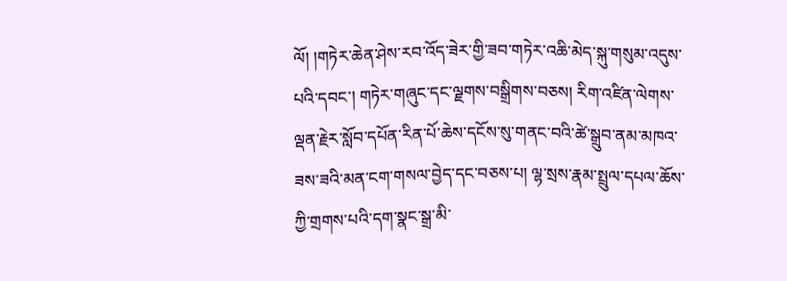ལོ། །གཏེར་ཆེན་ཤེས་རབ་འོད་ཟེར་གྱི་ཟབ་གཏེར་འཆི་མེད་སྐུ་གསུམ་འདུས་པའི་དབང་། གཏེར་གཞུང་དང་ལྗགས་བསྒྲིགས་བཅས། རིག་འཛིན་ལེགས་ལྡན་རྗེར་སློབ་དཔོན་རིན་པོ་ཆེས་དངོས་སུ་གནང་བའི་ཚེ་སྒྲུབ་ནམ་མཁའ་ཟས་ཟའི་མན་ངག་གསལ་བྱེད་དང་བཅས་པ། ལྷ་སྲས་རྣམ་སྤྲུལ་དཔལ་ཆོས་ཀྱི་གྲགས་པའི་དག་སྣང་སྒྲ་མི་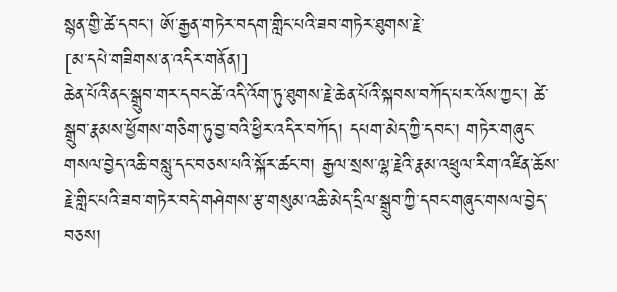སྙན་གྱི་ཚེ་དབང་། ཨོ་རྒྱན་གཏེར་བདག་གླིང་པའི་ཟབ་གཏེར་ཐུགས་རྗེ་
[མ་དཔེ་གཟིགས་ན་འདིར་གནོན།]
ཆེན་པོའི་ནང་སྒྲུབ་གར་དབང་ཚེ་འདི་འོག་ཏུ་ཐུགས་རྗེ་ཆེན་པོའི་སྐབས་བཀོད་པར་འོས་ཀྱང་། ཚེ་སྒྲུབ་རྣམས་ཕྱོགས་གཅིག་ཏུ་བྱ་བའི་ཕྱིར་འདིར་བཀོད། དཔག་མེད་ཀྱི་དབང་། གཏེར་གཞུང་གསལ་བྱེད་འཆི་བསླུ་དང་བཅས་པའི་སྐོར་ཚང་བ། རྒྱལ་སྲས་ལྷ་རྗེའི་རྣམ་འཕྲུལ་རིག་འཛིན་ཆོས་རྗེ་གླིང་པའི་ཟབ་གཏེར་བདེ་གཤེགས་རྩ་གསུམ་འཆི་མེད་དྲིལ་སྒྲུབ་ཀྱི་དབང་གཞུང་གསལ་བྱེད་བཅས།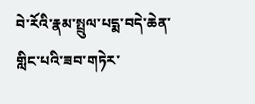བེ་རོའི་རྣམ་སྤྲུལ་པདྨ་བདེ་ཆེན་གླིང་པའི་ཟབ་གཏེར་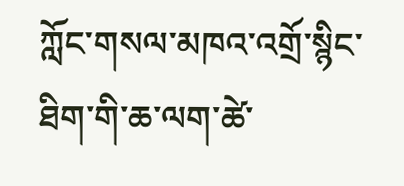ཀློང་གསལ་མཁའ་འགྲོ་སྙིང་ཐིག་གི་ཆ་ལག་ཚེ་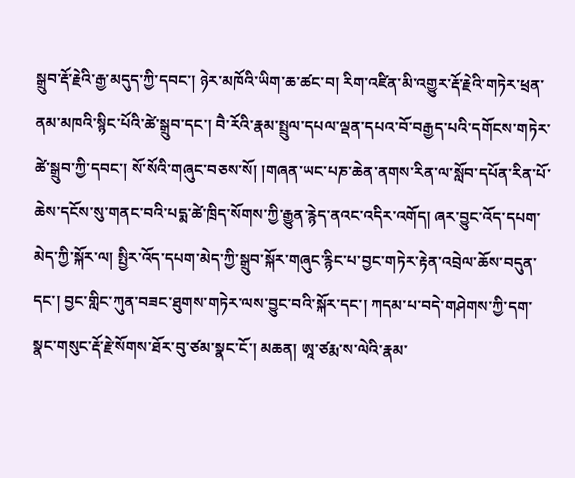སྒྲུབ་རྡོ་རྗེའི་རྒྱ་མདུད་ཀྱི་དབང་། ཉེར་མཁོའི་ཡིག་ཆ་ཚང་བ། རིག་འཛིན་མི་འགྱུར་རྡོ་རྗེའི་གཏེར་ཕྲན་ནམ་མཁའི་སྙིང་པོའི་ཚེ་སྒྲུབ་དང་། བཻ་རོའི་རྣམ་སྤྲུལ་དཔལ་ལྡན་དཔའ་བོ་བརྒྱད་པའི་དགོངས་གཏེར་ཚེ་སྒྲུབ་ཀྱི་དབང་། སོ་སོའི་གཞུང་བཅས་སོ། །གཞན་ཡང་པཎ་ཆེན་ནགས་རིན་ལ་སློབ་དཔོན་རིན་པོ་ཆེས་དངོས་སུ་གནང་བའི་པདྨ་ཚེ་ཁྲིད་སོགས་ཀྱི་རྒྱུན་རྙེད་ནའང་འདིར་འགོད། ཞར་བྱུང་འོད་དཔག་མེད་ཀྱི་སྐོར་ལ། སྤྱིར་འོད་དཔག་མེད་ཀྱི་སྒྲུབ་སྐོར་གཞུང་རྙིང་པ་བྱང་གཏེར་རྟེན་འབྲེལ་ཆོས་བདུན་དང་། བྱང་གླིང་ཀུན་བཟང་ཐུགས་གཏེར་ལས་བྱུང་བའི་སྐོར་དང་། ཀདམ་པ་བདེ་གཤེགས་ཀྱི་དག་སྣང་གསུང་རྡོ་རྗེ་སོགས་ཐོར་བུ་ཙམ་སྣང་ངོ་། མཆན། ཨཱ་ཙརྨ་ས་ལེའི་རྣམ་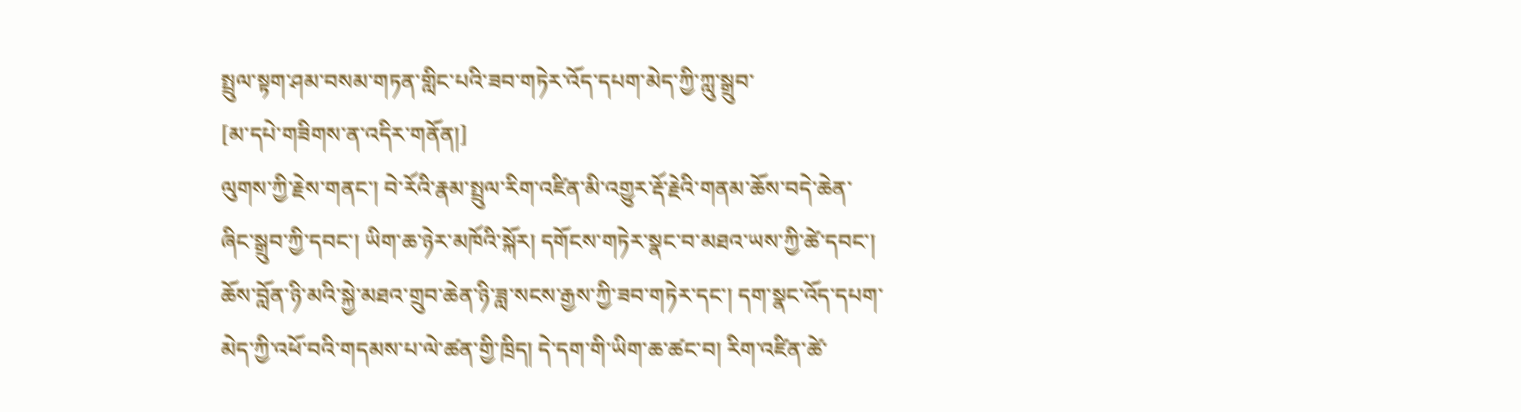སྤྲུལ་སྟག་ཤམ་བསམ་གཏན་གླིང་པའི་ཟབ་གཏེར་འོད་དཔག་མེད་ཀྱི་ཀླུ་སྒྲུབ་
[མ་དཔེ་གཟིགས་ན་འདིར་གནོན།]
ལུགས་ཀྱི་རྗེས་གནང་། བེ་རོའི་རྣམ་སྤྲུལ་རིག་འཛིན་མི་འགྱུར་རྡོ་རྗེའི་གནམ་ཆོས་བདེ་ཆེན་ཞིང་སྒྲུབ་ཀྱི་དབང་། ཡིག་ཆ་ཉེར་མཁོའི་སྐོར། དགོངས་གཏེར་སྣང་བ་མཐའ་ཡས་ཀྱི་ཚེ་དབང་། ཆོས་བློན་ཉི་མའི་སྐྱེ་མཐའ་གྲུབ་ཆེན་ཉི་ཟླ་སངས་རྒྱས་ཀྱི་ཟབ་གཏེར་དང་། དག་སྣང་འོད་དཔག་མེད་ཀྱི་འཕོ་བའི་གདམས་པ་ལེ་ཚན་གྱི་ཁྲིད། དེ་དག་གི་ཡིག་ཆ་ཚང་བ། རིག་འཛིན་ཚེ་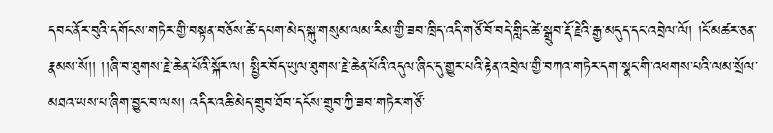དབང་ནོར་བུའི་དགོངས་གཏེར་གྱི་བསྟན་བཅོས་ཚེ་དཔག་མེད་སྐུ་གསུམ་ལམ་རིམ་གྱི་ཟབ་ཁྲིད་འདི་གཙོ་བོ་བདེ་གླིང་ཚེ་སྒྲུབ་རྡོ་རྗེའི་རྒྱ་མདུད་དང་འབྲེལ་ལོ། །ངོ་མཚར་ཅན་རྣམས་སོ།། །།ཞི་བ་ཐུགས་རྗེ་ཆེན་པོའི་སྐོར་ལ། སྤྱིར་བོད་ཡུལ་ཐུགས་རྗེ་ཆེན་པོའི་འདུལ་ཞིང་དུ་གྱུར་པའི་རྟེན་འབྲེལ་གྱི་བཀའ་གཏེར་དག་སྣང་གི་འཕགས་པའི་ལམ་སྲོལ་མཐའ་ཡས་པ་ཞིག་བྱུང་བ་ལས། འདིར་འཆི་མེད་གྲུབ་ཐོབ་དངོས་གྲུབ་ཀྱི་ཟབ་གཏེར་གཙོ་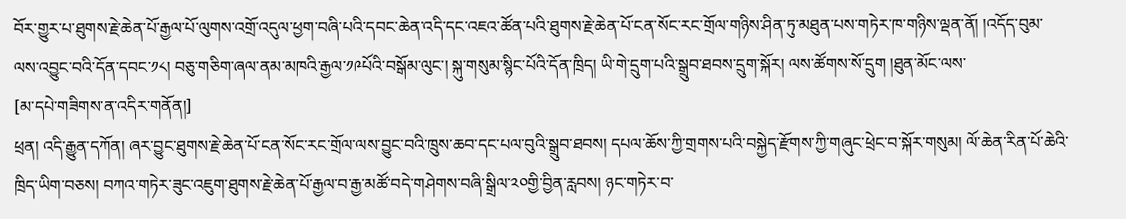བོར་གྱུར་པ་ཐུགས་རྗེ་ཆེན་པོ་རྒྱལ་པོ་ལུགས་འགྲོ་འདུལ་ཕྱག་བཞི་པའི་དབང་ཆེན་འདི་དང་འཇའ་ཚོན་པའི་ཐུགས་རྗེ་ཆེན་པོ་ངན་སོང་རང་གྲོལ་གཉིས་ཤིན་ཏུ་མཐུན་པས་གཏེར་ཁ་གཉིས་ལྡན་ནོ། །འདོད་བུམ་ལས་འབྱུང་བའི་དོན་དབང་༡༨། བཅུ་གཅིག་ཞལ་ནམ་མཁའི་རྒྱལ་༡༩པོའི་བསྒོམ་ལུང་། སྐུ་གསུམ་སྙིང་པོའི་དོན་ཁྲིད། ཡི་གེ་དྲུག་པའི་སྒྲུབ་ཐབས་དྲུག་སྐོར། ལས་ཚོགས་སོ་དྲུག །ཐུན་མོང་ལས་
[མ་དཔེ་གཟིགས་ན་འདིར་གནོན།]
ཕྲན། འདི་རྒྱུན་དཀོན། ཞར་བྱུང་ཐུགས་རྗེ་ཆེན་པོ་ངན་སོང་རང་གྲོལ་ལས་བྱུང་བའི་ཁྲུས་ཆབ་དང་པལ་བུའི་སྒྲུབ་ཐབས། དཔལ་ཆོས་ཀྱི་གྲགས་པའི་བསྐྱེད་རྫོགས་ཀྱི་གཞུང་ཕྲེང་བ་སྐོར་གསུམ། ལོ་ཆེན་རིན་པོ་ཆེའི་ཁྲིད་ཡིག་བཅས། བཀའ་གཏེར་ཟུང་འཇུག་ཐུགས་རྗེ་ཆེན་པོ་རྒྱལ་བ་རྒྱ་མཚོ་བདེ་གཤེགས་བཞི་སྒྲིལ་༢༠གྱི་བྱིན་རླབས། ཉང་གཏེར་བ་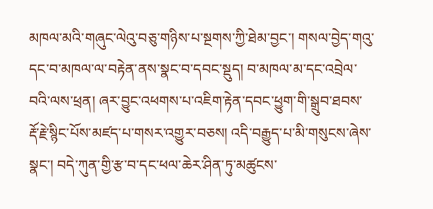མཁལ་མའི་གཞུང་ལེའུ་བཅུ་གཉིས་པ་སྔགས་ཀྱི་ཐེམ་བྱང་། གསལ་བྱེད་གའུ་དང་བ་མཁལ་ལ་བརྟེན་ནས་སྣང་བ་དབང་སྡུད། བ་མཁལ་མ་དང་འབྲེལ་བའི་ལས་ཕྲན། ཞར་བྱུང་འཕགས་པ་འཇིག་རྟེན་དབང་ཕྱུག་གི་སྒྲུབ་ཐབས་རྡོ་རྗེ་སྙིང་པོས་མཛད་པ་གསར་འགྱུར་བཅས། འདི་བརྒྱུད་པ་མི་གསུངས་ཞེས་སྣང་། བདེ་ཀུན་གྱི་རྩ་བ་དང་ཕལ་ཆེར་ཤིན་ཏུ་མཚུངས་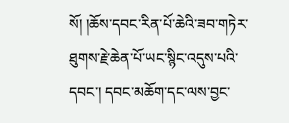སོ། །ཆོས་དབང་རིན་པོ་ཆེའི་ཟབ་གཏེར་ཐུགས་རྗེ་ཆེན་པོ་ཡང་སྙིང་འདུས་པའི་དབང་། དབང་མཆོག་དང་ལས་བྱང་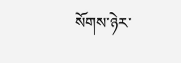སོགས་ཉེར་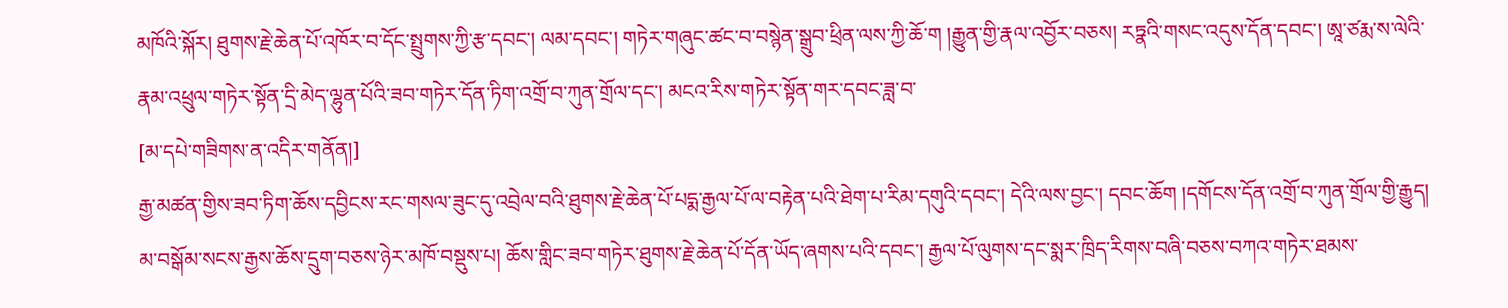མཁོའི་སྐོར། ཐུགས་རྗེ་ཆེན་པོ་འཁོར་བ་དོང་སྤྲུགས་ཀྱི་རྩ་དབང་། ལམ་དབང་། གཏེར་གཞུང་ཚང་བ་བསྙེན་སྒྲུབ་ཕྲིན་ལས་ཀྱི་ཆོ་ག །རྒྱུན་གྱི་རྣལ་འབྱོར་བཅས། རཏྣའི་གསང་འདུས་དོན་དབང་། ཨཱ་ཙརྨ་ས་ལེའི་རྣམ་འཕྲུལ་གཏེར་སྟོན་དྲི་མེད་ལྷུན་པོའི་ཟབ་གཏེར་དོན་ཏིག་འགྲོ་བ་ཀུན་གྲོལ་དང་། མངའ་རིས་གཏེར་སྟོན་གར་དབང་ཟླ་བ་
[མ་དཔེ་གཟིགས་ན་འདིར་གནོན།]
རྒྱ་མཚན་གྱིས་ཟབ་ཏིག་ཆོས་དབྱིངས་རང་གསལ་ཟུང་དུ་འབྲེལ་བའི་ཐུགས་རྗེ་ཆེན་པོ་པདྨ་རྒྱལ་པོ་ལ་བརྟེན་པའི་ཐེག་པ་རིམ་དགུའི་དབང་། དེའི་ལས་བྱང་། དབང་ཆོག །དགོངས་དོན་འགྲོ་བ་ཀུན་གྲོལ་གྱི་རྒྱུད། མ་བསྒོམ་སངས་རྒྱས་ཆོས་དྲུག་བཅས་ཉེར་མཁོ་བསྡུས་པ། ཆོས་གླིང་ཟབ་གཏེར་ཐུགས་རྗེ་ཆེན་པོ་དོན་ཡོད་ཞགས་པའི་དབང་། རྒྱལ་པོ་ལུགས་དང་སྨར་ཁྲིད་རིགས་བཞི་བཅས་བཀའ་གཏེར་ཐམས་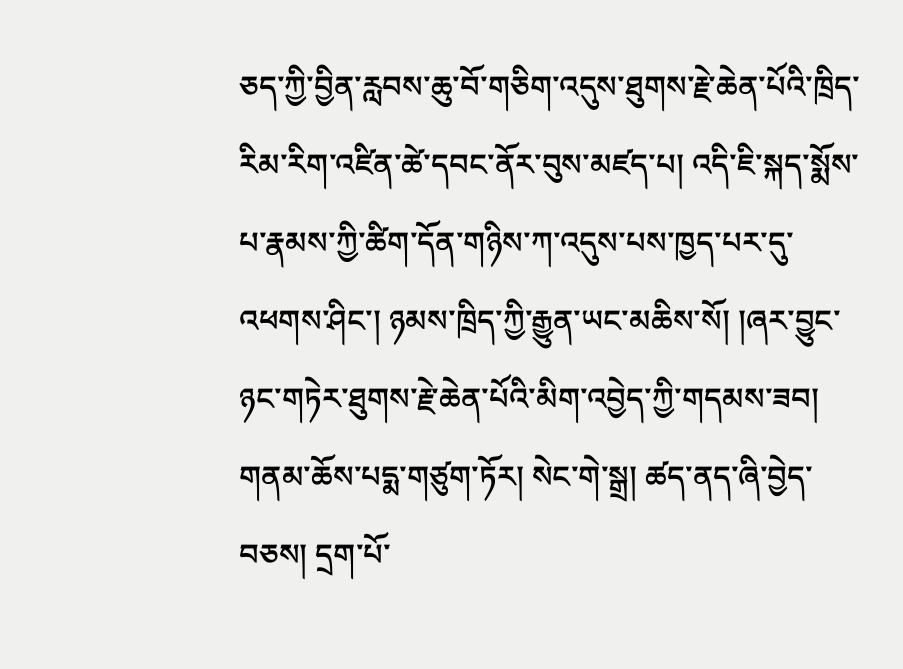ཅད་ཀྱི་བྱིན་རླབས་ཆུ་བོ་གཅིག་འདུས་ཐུགས་རྗེ་ཆེན་པོའི་ཁྲིད་རིམ་རིག་འཛིན་ཚེ་དབང་ནོར་བུས་མཛད་པ། འདི་ཇི་སྐད་སྨོས་པ་རྣམས་ཀྱི་ཚིག་དོན་གཉིས་ཀ་འདུས་པས་ཁྱད་པར་དུ་འཕགས་ཤིང་། ཉམས་ཁྲིད་ཀྱི་རྒྱུན་ཡང་མཆིས་སོ། །ཞར་བྱུང་ཉང་གཏེར་ཐུགས་རྗེ་ཆེན་པོའི་མིག་འབྱེད་ཀྱི་གདམས་ཟབ། གནམ་ཆོས་པདྨ་གཙུག་ཏོར། སེང་གེ་སྒྲ། ཚད་ནད་ཞི་བྱེད་བཅས། དྲག་པོ་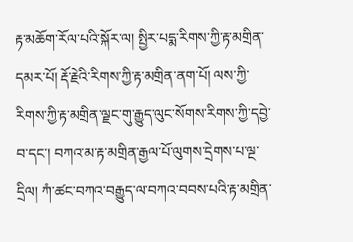རྟ་མཆོག་རོལ་པའི་སྐོར་ལ། སྤྱིར་པདྨ་རིགས་ཀྱི་རྟ་མགྲིན་དམར་པོ། རྡོ་རྗེའི་རིགས་ཀྱི་རྟ་མགྲིན་ནག་པོ། ལས་ཀྱི་རིགས་ཀྱི་རྟ་མགྲིན་ལྗང་གུ་རྒྱུད་ལུང་སོགས་རིགས་ཀྱི་དབྱེ་བ་དང་། བཀའ་མ་རྟ་མགྲིན་རྒྱལ་པོ་ལུགས་དྲེགས་པ་ལྔ་དྲིལ། ཀཾ་ཚང་བཀའ་བརྒྱུད་ལ་བཀའ་བབས་པའི་རྟ་མགྲིན་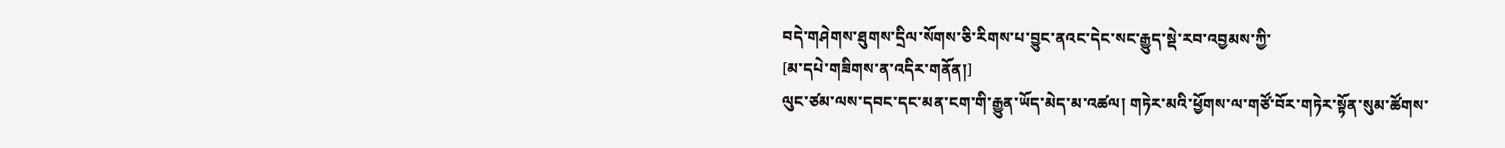བདེ་གཤེགས་ཐུགས་དྲིལ་སོགས་ཅི་རིགས་པ་བྱུང་ནའང་དེང་སང་རྒྱུད་སྡེ་རབ་འབྱམས་ཀྱི་
[མ་དཔེ་གཟིགས་ན་འདིར་གནོན།]
ལུང་ཙམ་ལས་དབང་དང་མན་ངག་གི་རྒྱུན་ཡོད་མེད་མ་འཚལ། གཏེར་མའི་ཕྱོགས་ལ་གཙོ་བོར་གཏེར་སྟོན་སུམ་ཚོགས་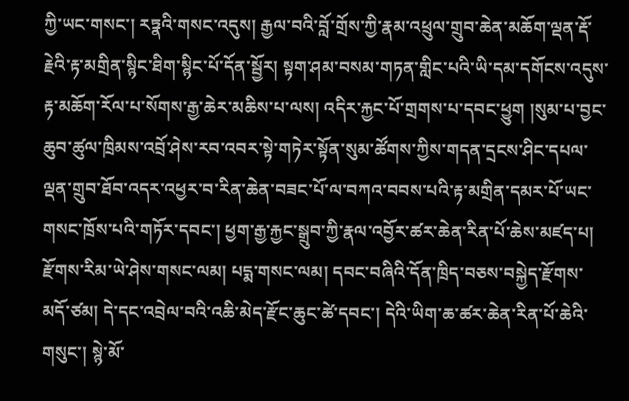ཀྱི་ཡང་གསང་། རཏྣའི་གསང་འདུས། རྒྱལ་བའི་བློ་གྲོས་ཀྱི་རྣམ་འཕྲུལ་གྲུབ་ཆེན་མཆོག་ལྡན་རྡོ་རྗེའི་རྟ་མགྲིན་སྙིང་ཐིག་སྙིང་པོ་དོན་སྦྱོར། སྟག་ཤམ་བསམ་གཏན་གླིང་པའི་ཡི་དམ་དགོངས་འདུས་རྟ་མཆོག་རོལ་པ་སོགས་རྒྱ་ཆེར་མཆིས་པ་ལས། འདིར་རྐྱང་པོ་གྲགས་པ་དབང་ཕྱུག །སུམ་པ་བྱང་ཆུབ་ཚུལ་ཁྲིམས་འབྲོ་ཤེས་རབ་འབར་སྟེ་གཏེར་སྟོན་སུམ་ཚོགས་ཀྱིས་གདན་དྲངས་ཤིང་དཔལ་ལྡན་གྲུབ་ཐོབ་འདར་འཕྱར་བ་རིན་ཆེན་བཟང་པོ་ལ་བཀའ་བབས་པའི་རྟ་མགྲིན་དམར་པོ་ཡང་གསང་ཁྲོས་པའི་གཏོར་དབང་། ཕྱག་རྒྱ་རྐྱང་སྒྲུབ་ཀྱི་རྣལ་འབྱོར་ཚར་ཆེན་རིན་པོ་ཆེས་མཛད་པ། རྫོགས་རིམ་ཡེ་ཤེས་གསང་ལམ། པདྨ་གསང་ལམ། དབང་བཞིའི་དོན་ཁྲིད་བཅས་བསྐྱེད་རྫོགས་མདོ་ཙམ། དེ་དང་འབྲེལ་བའི་འཆི་མེད་རྫོང་ཆུང་ཚེ་དབང་། དེའི་ཡིག་ཆ་ཚར་ཆེན་རིན་པོ་ཆེའི་གསུང་། སྙེ་མོ་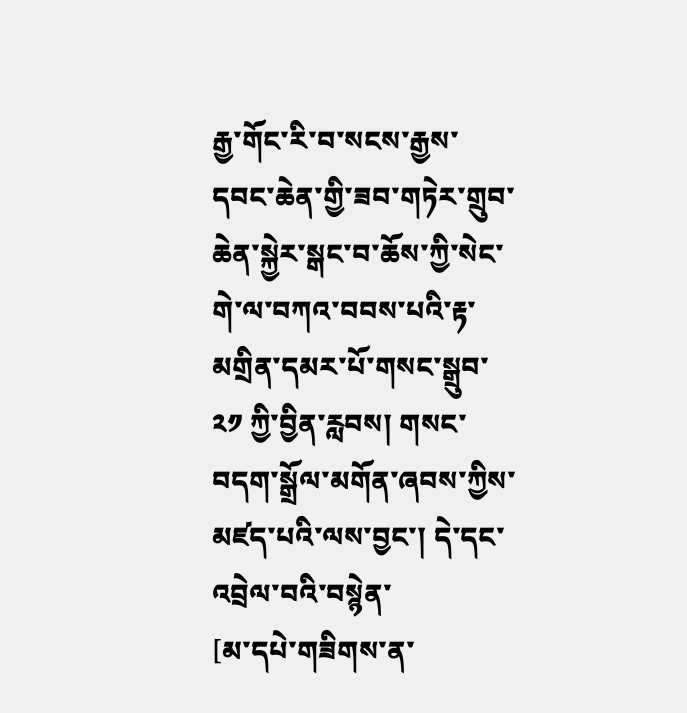རྒྱ་གོང་རི་བ་སངས་རྒྱས་དབང་ཆེན་གྱི་ཟབ་གཏེར་གྲུབ་ཆེན་སྐྱེར་སྒང་བ་ཆོས་ཀྱི་སེང་གེ་ལ་བཀའ་བབས་པའི་རྟ་མགྲིན་དམར་པོ་གསང་སྒྲུབ་༢༡ ཀྱི་བྱིན་རླབས། གསང་བདག་སྒྲོལ་མགོན་ཞབས་ཀྱིས་མཛད་པའི་ལས་བྱང་། དེ་དང་འབྲེལ་བའི་བསྙེན་
[མ་དཔེ་གཟིགས་ན་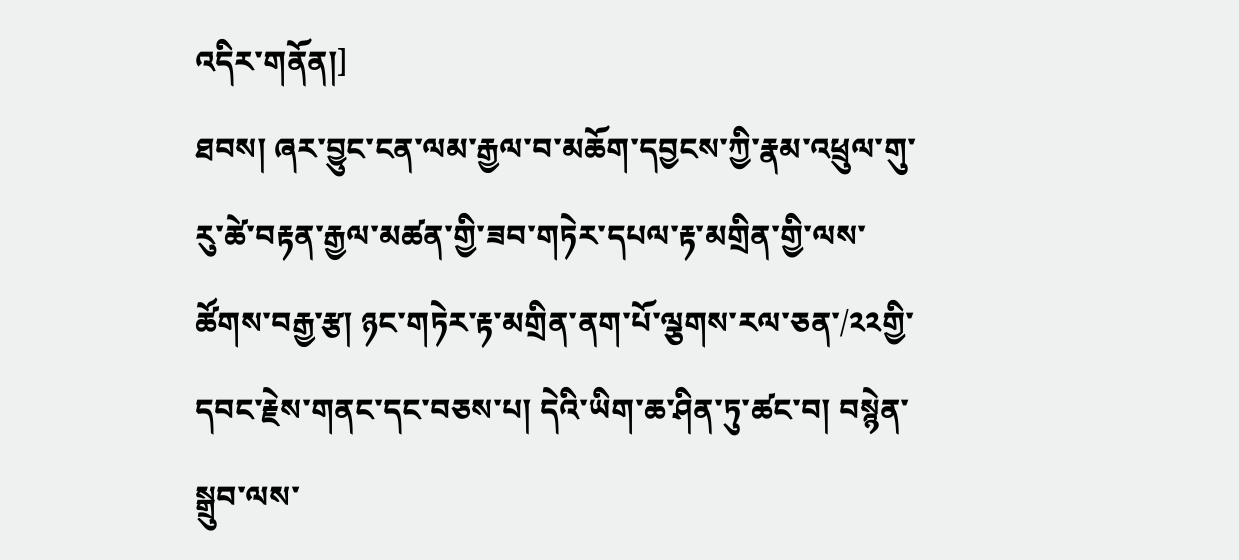འདིར་གནོན།]
ཐབས། ཞར་བྱུང་ངན་ལམ་རྒྱལ་བ་མཆོག་དབྱངས་ཀྱི་རྣམ་འཕྲུལ་གུ་རུ་ཚེ་བརྟན་རྒྱལ་མཚན་གྱི་ཟབ་གཏེར་དཔལ་རྟ་མགྲིན་གྱི་ལས་ཚོགས་བརྒྱ་རྩ། ཉང་གཏེར་རྟ་མགྲིན་ནག་པོ་ལྕགས་རལ་ཅན་/༢༢གྱི་དབང་རྗེས་གནང་དང་བཅས་པ། དེའི་ཡིག་ཆ་ཤིན་ཏུ་ཚང་བ། བསྙེན་སྒྲུབ་ལས་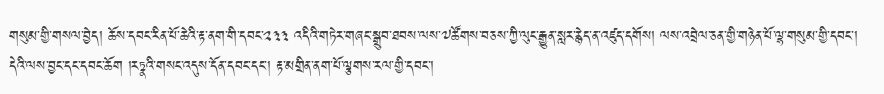གསུམ་གྱི་གསལ་བྱེད། ཆོས་དབང་རིན་པོ་ཆེའི་རྟ་ནག་གི་དབང་༢༣༣ འདིའི་གཏེར་གཞང་སྒྲུབ་ཐབས་ལས་༧ཚོགས་བཅས་ཀྱི་ལུང་རྒྱུན་སླར་རྙེད་ན་འཛུད་དགོས། ལས་འབྲེལ་ཅན་གྱི་གཉེན་པོ་ལྷ་གསུམ་གྱི་དབང་། དེའི་ལས་བྱང་དང་དབང་ཆོག །རཏྣའི་གསང་འདུས་དོན་དབང་དང་། རྟ་མགྲིན་ནག་པོ་ལྕགས་རལ་གྱི་དབང་།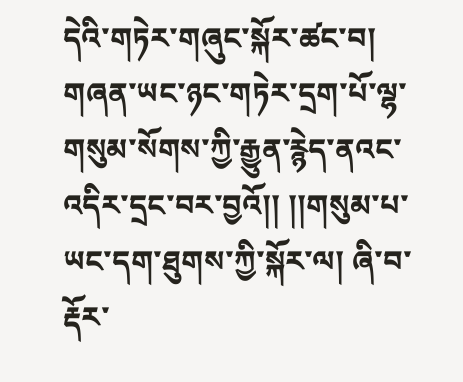དེའི་གཏེར་གཞུང་སྐོར་ཚང་བ། གཞན་ཡང་ཉང་གཏེར་དྲག་པོ་ལྷ་གསུམ་སོགས་ཀྱི་རྒྱུན་རྙེད་ནའང་འདིར་དྲང་བར་བྱའོ།། །།གསུམ་པ་ཡང་དག་ཐུགས་ཀྱི་སྐོར་ལ། ཞི་བ་རྡོར་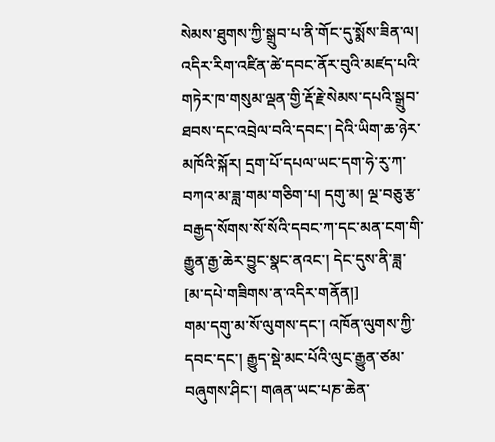སེམས་ཐུགས་ཀྱི་སྒྲུབ་པ་ནི་གོང་དུ་སྨོས་ཟིན་ལ། འདིར་རིག་འཛིན་ཚེ་དབང་ནོར་བུའི་མཛད་པའི་གཏེར་ཁ་གསུམ་ལྡན་གྱི་རྡོ་རྗེ་སེམས་དཔའི་སྒྲུབ་ཐབས་དང་འབྲེལ་བའི་དབང་། དེའི་ཡིག་ཆ་ཉེར་མཁོའི་སྐོར། དྲག་པོ་དཔལ་ཡང་དག་ཧེ་རུ་ཀ་བཀའ་མ་ཟླ་གམ་གཅིག་པ། དགུ་མ། ལྔ་བཅུ་རྩ་བརྒྱད་སོགས་སོ་སོའི་དབང་ཀ་དང་མན་ངག་གི་རྒྱུན་རྒྱ་ཆེར་བྱུང་སྣང་ནའང་། དེང་དུས་ནི་ཟླ་
[མ་དཔེ་གཟིགས་ན་འདིར་གནོན།]
གམ་དགུ་མ་སོ་ལུགས་དང་། འཁོན་ལུགས་ཀྱི་དབང་དང་། རྒྱུད་སྡེ་མང་པོའི་ལུང་རྒྱུན་ཙམ་བཞུགས་ཤིང་། གཞན་ཡང་པཎ་ཆེན་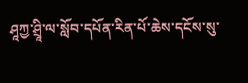ཤཱཀྱ་ཤྲཱི་ལ་སློབ་དཔོན་རིན་པོ་ཆེས་དངོས་སུ་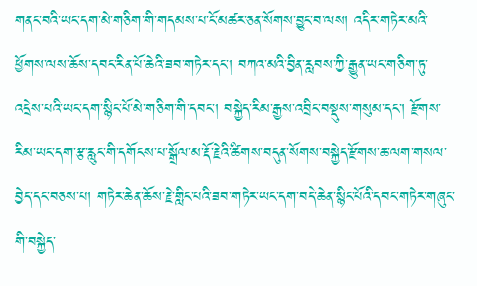གནང་བའི་ཡང་དག་མེ་གཅིག་གི་གདམས་པ་ངོ་མཚར་ཅན་སོགས་བྱུང་བ་ལས། འདིར་གཏེར་མའི་ཕྱོགས་ལས་ཆོས་དབང་རིན་པོ་ཆེའི་ཟབ་གཏེར་དང་། བཀའ་མའི་བྱིན་རླབས་ཀྱི་རྒྱུན་ཡང་གཅིག་ཏུ་འདྲེས་པའི་ཡང་དག་སྙིང་པོ་མེ་གཅིག་གི་དབང་། བསྐྱེད་རིམ་རྒྱས་འབྲིང་བསྡུས་གསུམ་དང་། རྫོགས་རིམ་ཡང་དག་རྩ་རླུང་གི་དགོངས་པ་སྒྲོལ་མ་རྡོ་རྗེའི་ཚིགས་བདུན་སོགས་བསྐྱེད་རྫོགས་ཆ་ལག་གསལ་བྱེད་དང་བཅས་པ། གཏེར་ཆེན་ཆོས་རྗེ་གླིང་པའི་ཟབ་གཏེར་ཡང་དག་བདེ་ཆེན་སྙིང་པོའི་དབང་གཏེར་གཞུང་གི་བསྐྱེད་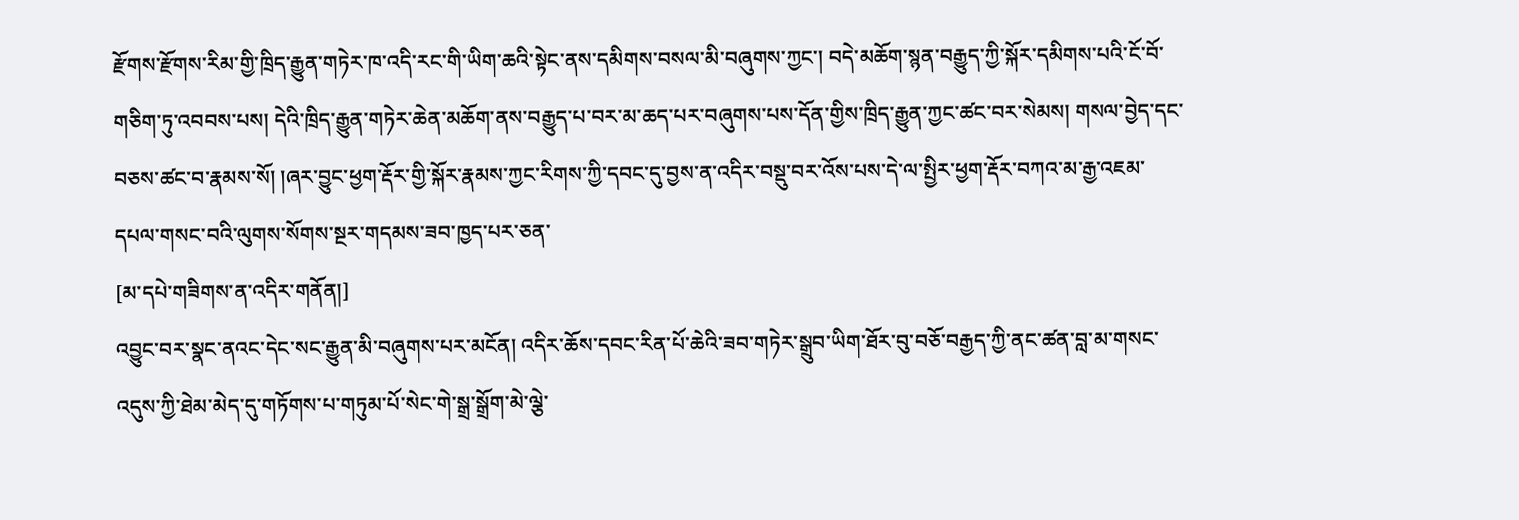རྫོགས་རྫོགས་རིམ་གྱི་ཁྲིད་རྒྱུན་གཏེར་ཁ་འདི་རང་གི་ཡིག་ཆའི་སྟེང་ནས་དམིགས་བསལ་མི་བཞུགས་ཀྱང་། བདེ་མཆོག་སྙན་བརྒྱུད་ཀྱི་སྐོར་དམིགས་པའི་ངོ་བོ་གཅིག་ཏུ་འབབས་པས། དེའི་ཁྲིད་རྒྱུན་གཏེར་ཆེན་མཆོག་ནས་བརྒྱུད་པ་བར་མ་ཆད་པར་བཞུགས་པས་དོན་གྱིས་ཁྲིད་རྒྱུན་ཀྱང་ཚང་བར་སེམས། གསལ་བྱེད་དང་བཅས་ཚང་བ་རྣམས་སོ། །ཞར་བྱུང་ཕྱག་རྡོར་གྱི་སྐོར་རྣམས་ཀྱང་རིགས་ཀྱི་དབང་དུ་བྱས་ན་འདིར་བསྡུ་བར་འོས་པས་དེ་ལ་སྤྱིར་ཕྱག་རྡོར་བཀའ་མ་རྒྱ་འཇམ་དཔལ་གསང་བའི་ལུགས་སོགས་སྔར་གདམས་ཟབ་ཁྱད་པར་ཅན་
[མ་དཔེ་གཟིགས་ན་འདིར་གནོན།]
འབྱུང་བར་སྣང་ནའང་དེང་སང་རྒྱུན་མི་བཞུགས་པར་མངོན། འདིར་ཆོས་དབང་རིན་པོ་ཆེའི་ཟབ་གཏེར་སྒྲུབ་ཡིག་ཐོར་བུ་བཅོ་བརྒྱད་ཀྱི་ནང་ཚན་བླ་མ་གསང་འདུས་ཀྱི་ཐེམ་མེད་དུ་གཏོགས་པ་གཏུམ་པོ་སེང་གེ་སྒྲ་སྒྲོག་མེ་ལྕེ་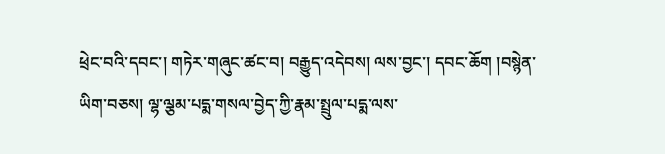ཕྲེང་བའི་དབང་། གཏེར་གཞུང་ཚང་བ། བརྒྱུད་འདེབས། ལས་བྱང་། དབང་ཆོག །བསྙེན་ཡིག་བཅས། ལྷ་ལྕམ་པདྨ་གསལ་བྱེད་ཀྱི་རྣམ་སྤྲུལ་པདྨ་ལས་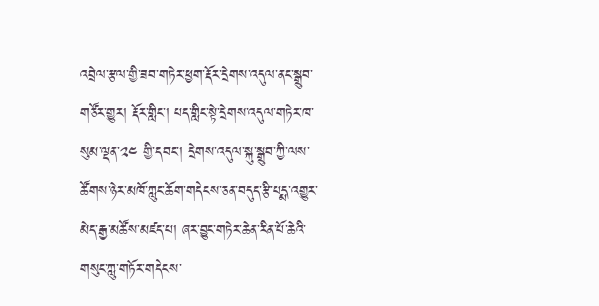འབྲེལ་རྩལ་གྱི་ཟབ་གཏེར་ཕྱག་རྡོར་དྲེགས་འདུལ་ནང་སྒྲུབ་གཙོར་གྱུར། རྡོར་གླིང་། པད་གླིང་སྟེ་དྲེགས་འདུལ་གཏེར་ཁ་སུམ་ལྡན་༢༤ གྱི་དབང་། དྲེགས་འདུལ་སྐུ་སྒྲུབ་ཀྱི་ལས་ཚོགས་ཉེར་མཁོ་ཀླུང་ཆོག་གདེངས་ཅན་བདུད་རྩི་པདྨ་འགྱུར་མེད་རྒྱ་མཚོས་མཛད་པ། ཞར་བྱུང་གཏེར་ཆེན་རིན་པོ་ཆེའི་གསུང་ཀླུ་གཏོར་གདེངས་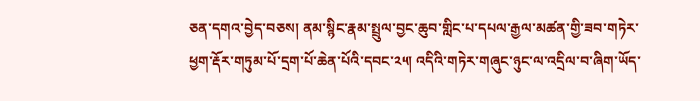ཅན་དགའ་བྱེད་བཅས། ནམ་སྙིང་རྣམ་སྤྲུལ་བྱང་ཆུབ་གླིང་པ་དཔལ་རྒྱལ་མཚན་གྱི་ཟབ་གཏེར་ཕྱག་རྡོར་གཏུམ་པོ་དྲག་པོ་ཆེན་པོའི་དབང་༢༥། འདིའི་གཏེར་གཞུང་ཉུང་ལ་འདྲིལ་བ་ཞིག་ཡོད་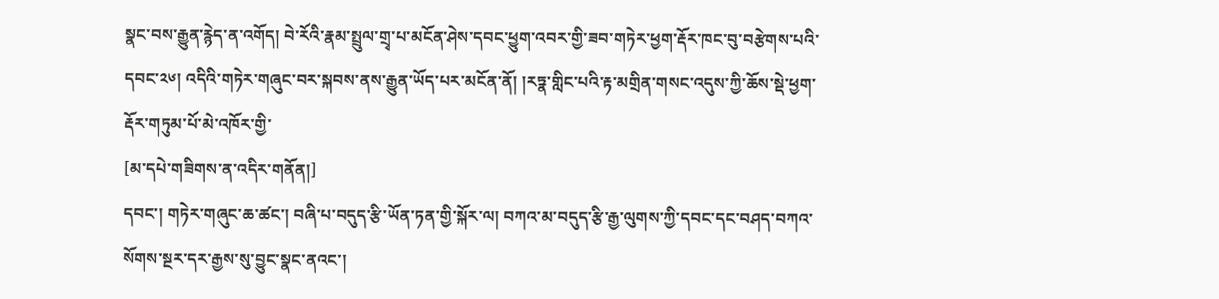སྣང་བས་རྒྱུན་རྙེད་ན་འགོད། བེ་རོའི་རྣམ་སྤྲུལ་གྲྭ་པ་མངོན་ཤེས་དབང་ཕྱུག་འབར་གྱི་ཟབ་གཏེར་ཕྱག་རྡོར་ཁང་བུ་བརྩེགས་པའི་དབང་༢༦། འདིའི་གཏེར་གཞུང་བར་སྐབས་ནས་རྒྱུན་ཡོད་པར་མངོན་ནོ། །རཏྣ་གླིང་པའི་རྟ་མགྲིན་གསང་འདུས་ཀྱི་ཆོས་སྡེ་ཕྱག་རྡོར་གཏུམ་པོ་མེ་འཁོར་གྱི་
[མ་དཔེ་གཟིགས་ན་འདིར་གནོན།]
དབང་། གཏེར་གཞུང་ཆ་ཚང་། བཞི་པ་བདུད་རྩི་ཡོན་ཏན་གྱི་སྐོར་ལ། བཀའ་མ་བདུད་རྩི་རྒྱ་ལུགས་ཀྱི་དབང་དང་བཤད་བཀའ་སོགས་སྔར་དར་རྒྱས་སུ་བྱུང་སྣང་ནའང་།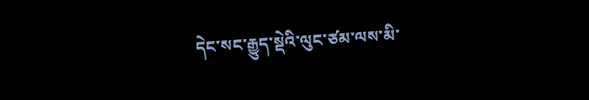དེང་སང་རྒྱུད་སྡེའི་ལུང་ཙམ་ལས་མི་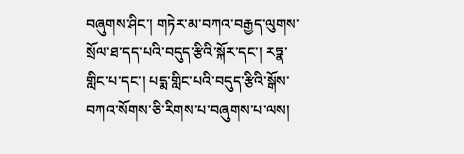བཞུགས་ཤིང་། གཏེར་མ་བཀའ་བརྒྱད་ལུགས་སྲོལ་ཐ་དད་པའི་བདུད་རྩིའི་སྐོར་དང་། རཏྣ་གླིང་པ་དང་། པདྨ་གླིང་པའི་བདུད་རྩིའི་སྒོས་བཀའ་སོགས་ཅི་རིགས་པ་བཞུགས་པ་ལས།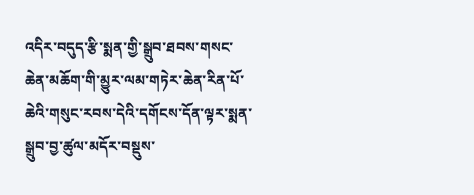འདིར་བདུད་རྩི་སྨན་གྱི་སྒྲུབ་ཐབས་གསང་ཆེན་མཆོག་གི་མྱུར་ལམ་གཏེར་ཆེན་རིན་པོ་ཆེའི་གསུང་རབས་དེའི་དགོངས་དོན་ལྟར་སྨན་སྒྲུབ་བྱ་ཚུལ་མདོར་བསྡུས་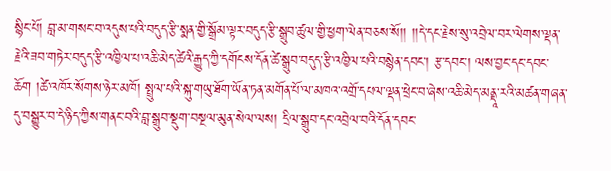སྙིང་པོ། བླ་མ་གསང་བ་འདུས་པའི་བདུད་རྩི་སྨན་གྱི་སྒྲོམ་ལྟར་བདུད་རྩི་སྒྲུབ་ཚུལ་གྱི་ཕྱག་ལེན་བཅས་སོ།། །།དེ་དང་རྗེས་སུ་འབྲེལ་བར་ལེགས་ལྡན་རྗེའི་ཟབ་གཏེར་བདུད་རྩི་འཁྱིལ་པ་འཆི་མེད་ཚེའི་རྒྱུད་ཀྱི་དགོངས་དོན་ཚེ་སྒྲུབ་བདུད་རྩི་འཁྱིལ་པའི་བསྙེན་དབང་། རྩ་དབང་། ལས་བྱང་དང་དབང་ཆོག །ཚེ་འཁོར་སོགས་ཉེར་མཁོ། སྤྲུལ་པའི་སྐུ་གཡུ་ཐོག་ཡོན་ཏན་མགོན་པོ་ལ་མཁའ་འགྲོ་དཔལ་ལྡན་ཕྲེང་བ་ཞེས་འཆི་མེད་མནྡཱ་རའི་མཚན་གཞན་དུ་བསྒྱུར་བ་དེ་ཉིད་ཀྱིས་གནང་བའི་བླ་སྒྲུབ་སྡུག་བསྔལ་མུན་སེལ་ལས། དྲིལ་སྒྲུབ་དང་འབྲེལ་བའི་དོན་དབང་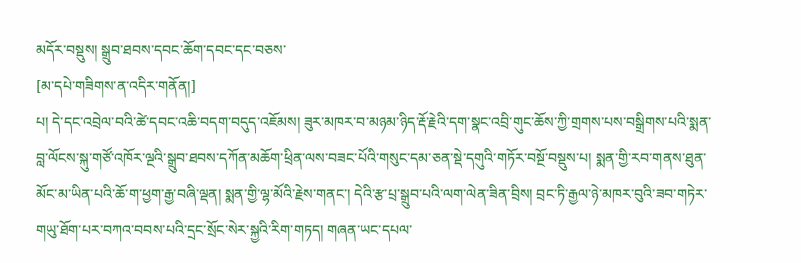མདོར་བསྡུས། སྒྲུབ་ཐབས་དབང་ཆོག་དབང་དང་བཅས་
[མ་དཔེ་གཟིགས་ན་འདིར་གནོན།]
པ། དེ་དང་འབྲེལ་བའི་ཚེ་དབང་འཆི་བདག་བདུད་འཇོམས། ཟུར་མཁར་བ་མཉམ་ཉིད་རྡོ་རྗེའི་དག་སྣང་འབྲི་གུང་ཆོས་ཀྱི་གྲགས་པས་བསྒྲིགས་པའི་སྨན་བླ་ལོངས་སྐུ་གཙོ་འཁོར་ལྔའི་སྒྲུབ་ཐབས་དཀོན་མཆོག་ཕྲིན་ལས་བཟང་པོའི་གསུང་དམ་ཅན་སྡེ་དགུའི་གཏོར་བསྔོ་བསྡུས་པ། སྨན་གྱི་རབ་གནས་ཐུན་མོང་མ་ཡིན་པའི་ཆོ་ག་ཕྱག་རྒྱ་བཞི་ལྡན། སྨན་གྱི་ལྷ་མོའི་རྗེས་གནང་། དེའི་རྩ་པྲ་སྒྲུབ་པའི་ལག་ལེན་ཟིན་བྲིས། བྲང་ཏི་རྒྱལ་ཉེ་མཁར་བུའི་ཟབ་གཏེར་གཡུ་ཐོག་པར་བཀའ་བབས་པའི་དྲང་སྲོང་སེར་སྐྱའི་རིག་གཏད། གཞན་ཡང་དཔལ་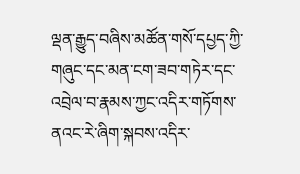ལྡན་རྒྱུད་བཞིས་མཚོན་གསོ་དཔྱད་ཀྱི་གཞུང་དང་མན་ངག་ཟབ་གཏེར་དང་འབྲེལ་བ་རྣམས་ཀྱང་འདིར་གཏོགས་ནའང་རེ་ཞིག་སྐབས་འདིར་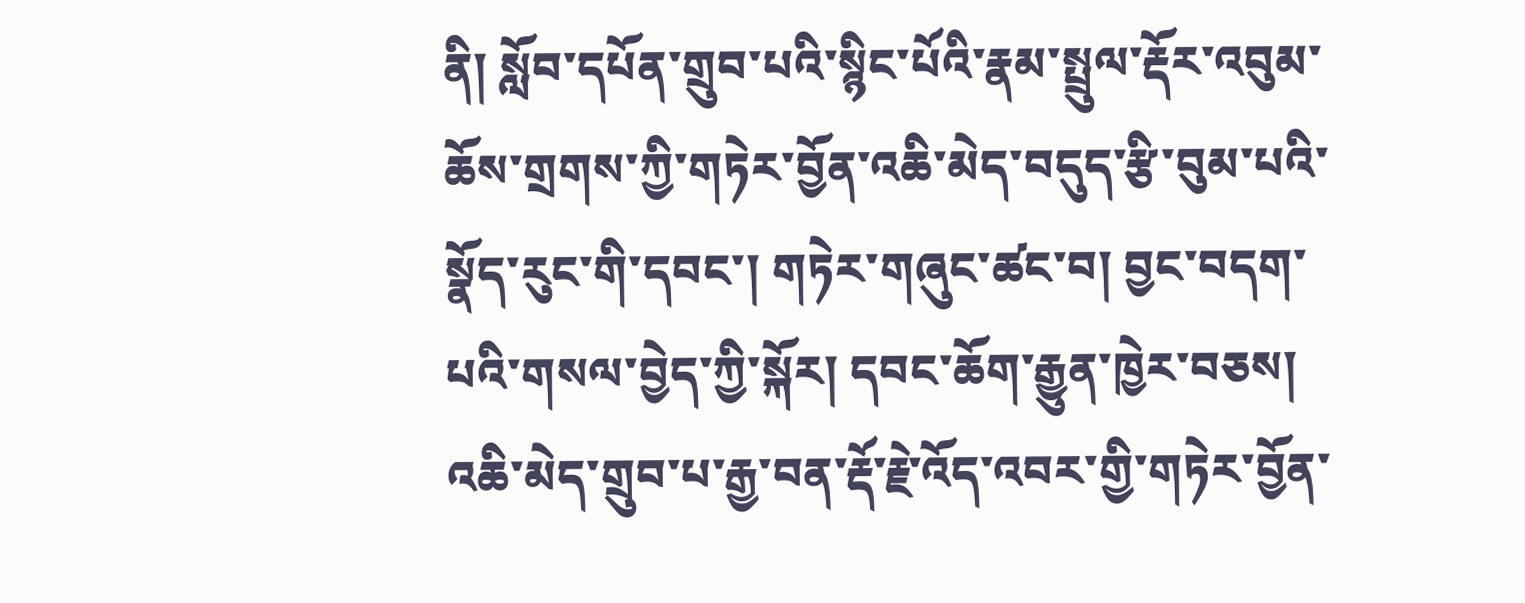ནི། སློབ་དཔོན་གྲུབ་པའི་སྙིང་པོའི་རྣམ་སྤྲུལ་རྡོར་འབུམ་ཆོས་གྲགས་ཀྱི་གཏེར་བྱོན་འཆི་མེད་བདུད་རྩི་བུམ་པའི་སྣོད་རུང་གི་དབང་། གཏེར་གཞུང་ཚང་བ། བྱང་བདག་པའི་གསལ་བྱེད་ཀྱི་སྐོར། དབང་ཆོག་རྒྱུན་ཁྱེར་བཅས། འཆི་མེད་གྲུབ་པ་རྒྱ་བན་རྡོ་རྗེ་འོད་འབར་གྱི་གཏེར་བྱོན་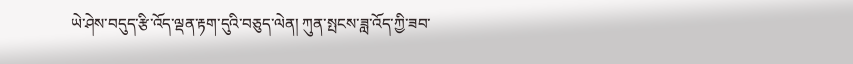ཡེ་ཤེས་བདུད་རྩི་འོད་ལྡན་རྟག་དུའི་བཅུད་ལེན། ཀུན་སྤངས་ཟླ་འོད་ཀྱི་ཟབ་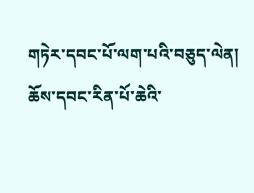གཏེར་དབང་པོ་ལག་པའི་བཅུད་ལེན། ཆོས་དབང་རིན་པོ་ཆེའི་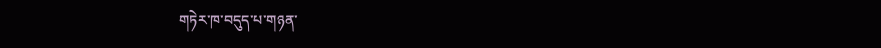གཏེར་ཁ་བདུད་པ་གཉན་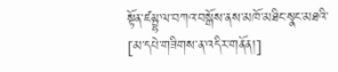སྟོན་ཛམྦྷ་ལ་བཀའ་བསྒོས་ནས་མཁོ་མཐིང་སྣང་མཐའི་
[མ་དཔེ་གཟིགས་ན་འདིར་གནོན།]